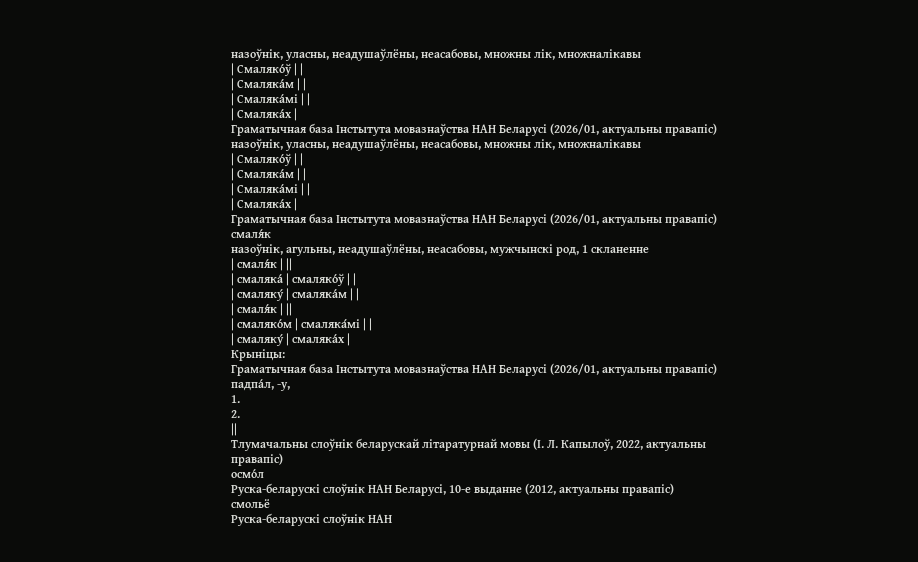назоўнік, уласны, неадушаўлёны, неасабовы, множны лік, множналікавы
| Смаляко́ў | |
| Смаляка́м | |
| Смаляка́мі | |
| Смаляка́х |
Граматычная база Інстытута мовазнаўства НАН Беларусі (2026/01, актуальны правапіс)
назоўнік, уласны, неадушаўлёны, неасабовы, множны лік, множналікавы
| Смаляко́ў | |
| Смаляка́м | |
| Смаляка́мі | |
| Смаляка́х |
Граматычная база Інстытута мовазнаўства НАН Беларусі (2026/01, актуальны правапіс)
смаля́к
назоўнік, агульны, неадушаўлёны, неасабовы, мужчынскі род, 1 скланенне
| смаля́к | ||
| смаляка́ | смаляко́ў | |
| смаляку́ | смаляка́м | |
| смаля́к | ||
| смаляко́м | смаляка́мі | |
| смаляку́ | смаляка́х |
Крыніцы:
Граматычная база Інстытута мовазнаўства НАН Беларусі (2026/01, актуальны правапіс)
падпа́л, -у,
1.
2.
||
Тлумачальны слоўнік беларускай літаратурнай мовы (І. Л. Капылоў, 2022, актуальны правапіс)
осмо́л
Руска-беларускі слоўнік НАН Беларусі, 10-е выданне (2012, актуальны правапіс)
смольё
Руска-беларускі слоўнік НАН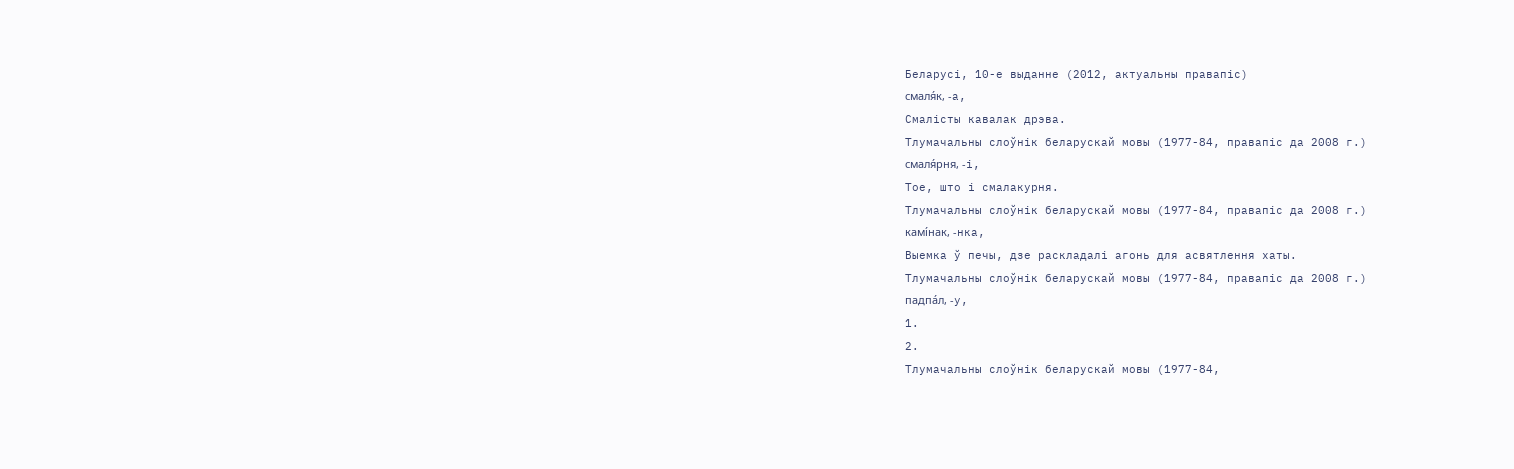Беларусі, 10-е выданне (2012, актуальны правапіс)
смаля́к, ‑а,
Смалісты кавалак дрэва.
Тлумачальны слоўнік беларускай мовы (1977-84, правапіс да 2008 г.)
смаля́рня, ‑і,
Тое, што і смалакурня.
Тлумачальны слоўнік беларускай мовы (1977-84, правапіс да 2008 г.)
камі́нак, ‑нка,
Выемка ў печы, дзе раскладалі агонь для асвятлення хаты.
Тлумачальны слоўнік беларускай мовы (1977-84, правапіс да 2008 г.)
падпа́л, ‑у,
1.
2.
Тлумачальны слоўнік беларускай мовы (1977-84,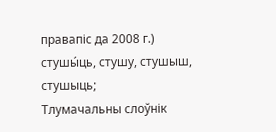правапіс да 2008 г.)
стушы́ць, стушу, стушыш, стушыць;
Тлумачальны слоўнік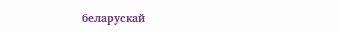беларускай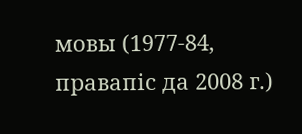мовы (1977-84, правапіс да 2008 г.)